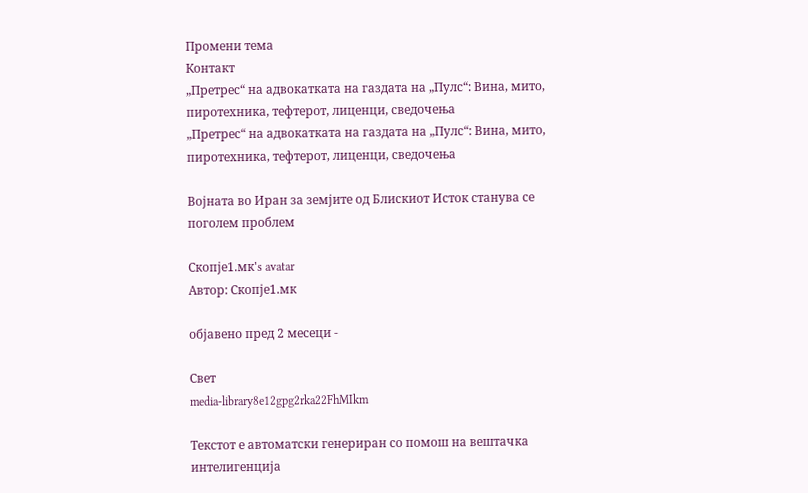Промени тема
Контакт
„Претрес“ на адвокатката на газдата на „Пулс“: Вина, мито, пиротехника, тефтерот, лиценци, сведочења
„Претрес“ на адвокатката на газдата на „Пулс“: Вина, мито, пиротехника, тефтерот, лиценци, сведочења

Војната во Иран за земјите од Блискиот Исток станува се поголем проблем

Скопје1.мк's avatar
Автор: Скопје1.мк

објавено пред 2 месеци -

Свет
media-library8e12gpg2rka22FhMIkm

Текстот е автоматски генериран со помош на вештачка интелигенција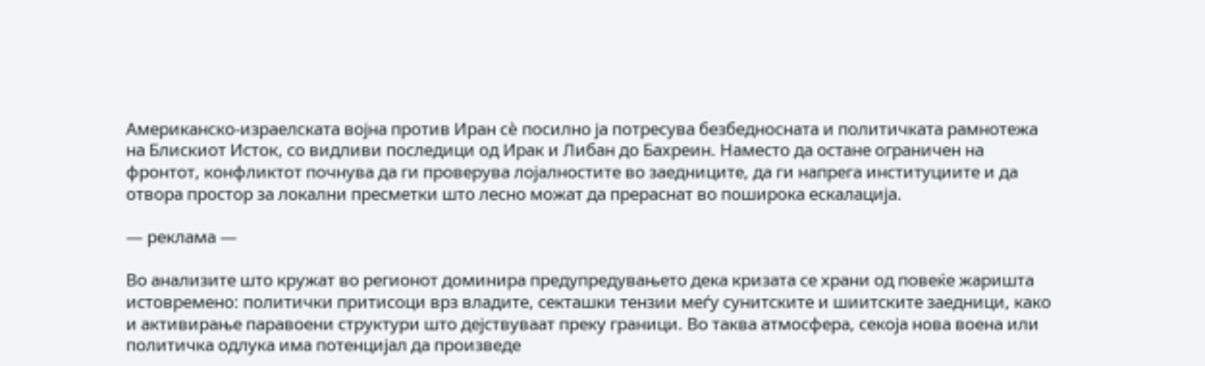Американско-израелската војна против Иран сè посилно ја потресува безбедносната и политичката рамнотежа на Блискиот Исток, со видливи последици од Ирак и Либан до Бахреин. Наместо да остане ограничен на фронтот, конфликтот почнува да ги проверува лојалностите во заедниците, да ги напрега институциите и да отвора простор за локални пресметки што лесно можат да прераснат во поширока ескалација.

— реклама —

Во анализите што кружат во регионот доминира предупредувањето дека кризата се храни од повеќе жаришта истовремено: политички притисоци врз владите, секташки тензии меѓу сунитските и шиитските заедници, како и активирање паравоени структури што дејствуваат преку граници. Во таква атмосфера, секоја нова воена или политичка одлука има потенцијал да произведе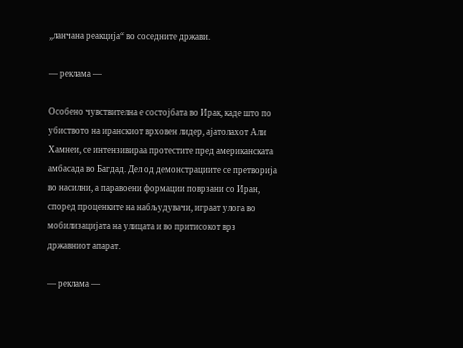„ланчана реакција“ во соседните држави.

— реклама —

Особено чувствителна е состојбата во Ирак, каде што по убиството на иранскиот врховен лидер, ајатолахот Али Хамнеи, се интензивираа протестите пред американската амбасада во Багдад. Дел од демонстрациите се претворија во насилни, а паравоени формации поврзани со Иран, според проценките на набљудувачи, играат улога во мобилизацијата на улицата и во притисокот врз државниот апарат.

— реклама —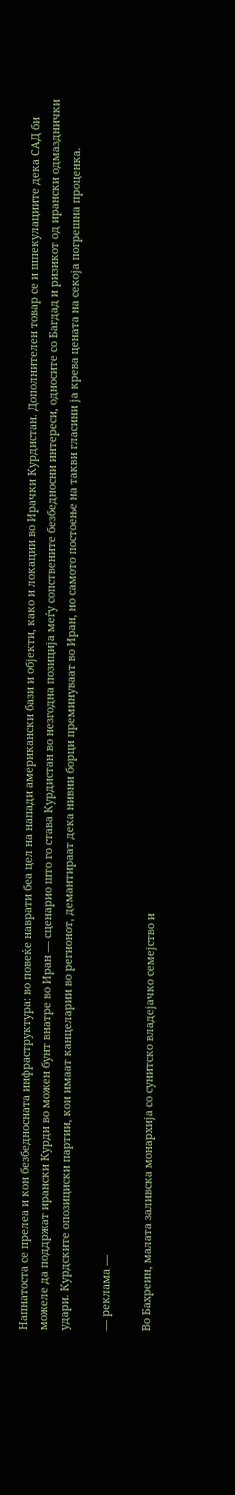Напнатоста се прелеа и кон безбедносната инфраструктура: во повеќе наврати беа цел на напади американски бази и објекти, како и локации во Ирачки Курдистан. Дополнителен товар се и шпекулациите дека САД би можеле да поддржат ирански Курди во можен бунт внатре во Иран — сценарио што го става Курдистан во незгодна позиција меѓу сопствените безбедносни интереси, односите со Багдад и ризикот од ирански одмазднички удари. Курдските опозициски партии, кои имаат канцеларии во регионот, демантираат дека нивни борци преминуваат во Иран, но самото постоење на такви гласини ја крева цената на секоја погрешна проценка.

— реклама —

Во Бахреин, малата заливска монархија со сунитско владејачко семејство и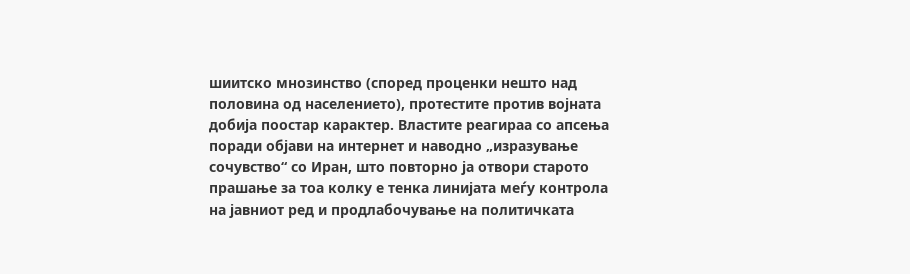шиитско мнозинство (според проценки нешто над половина од населението), протестите против војната добија поостар карактер. Властите реагираа со апсења поради објави на интернет и наводно „изразување сочувство“ со Иран, што повторно ја отвори старото прашање за тоа колку е тенка линијата меѓу контрола на јавниот ред и продлабочување на политичката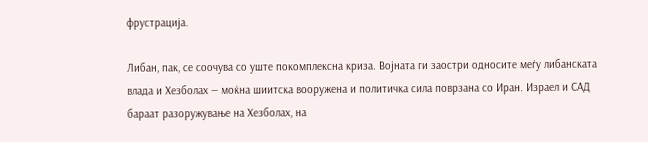фрустрација.

Либан, пак, се соочува со уште покомплексна криза. Војната ги заостри односите меѓу либанската влада и Хезболах — моќна шиитска вооружена и политичка сила поврзана со Иран. Израел и САД бараат разоружување на Хезболах, на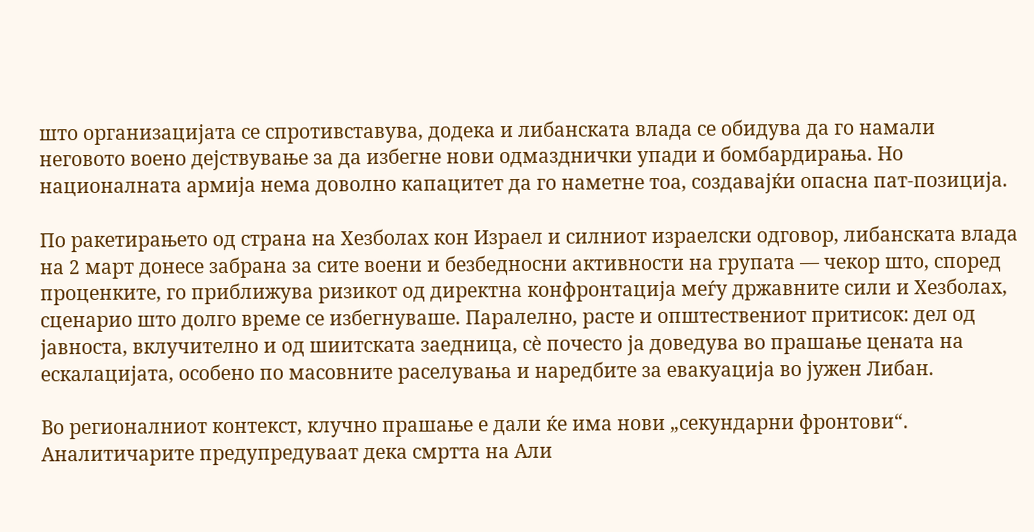што организацијата се спротивставува, додека и либанската влада се обидува да го намали неговото воено дејствување за да избегне нови одмазднички упади и бомбардирања. Но националната армија нема доволно капацитет да го наметне тоа, создавајќи опасна пат-позиција.

По ракетирањето од страна на Хезболах кон Израел и силниот израелски одговор, либанската влада на 2 март донесе забрана за сите воени и безбедносни активности на групата — чекор што, според проценките, го приближува ризикот од директна конфронтација меѓу државните сили и Хезболах, сценарио што долго време се избегнуваше. Паралелно, расте и општествениот притисок: дел од јавноста, вклучително и од шиитската заедница, сè почесто ја доведува во прашање цената на ескалацијата, особено по масовните раселувања и наредбите за евакуација во јужен Либан.

Во регионалниот контекст, клучно прашање е дали ќе има нови „секундарни фронтови“. Аналитичарите предупредуваат дека смртта на Али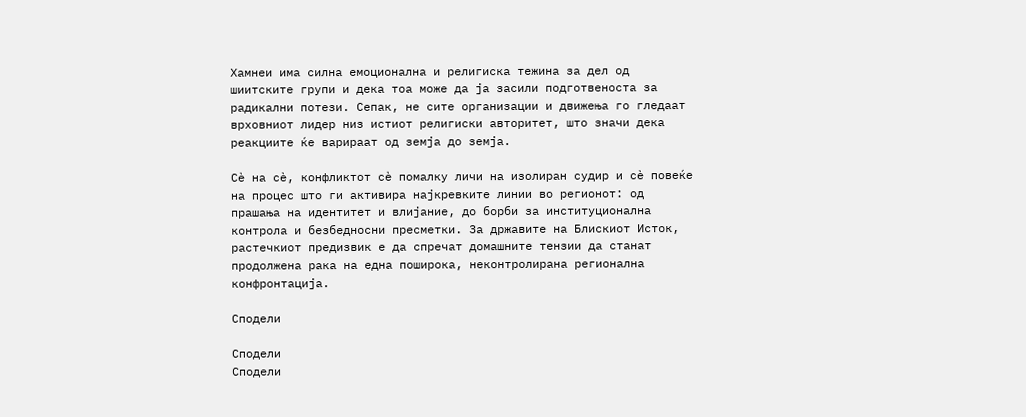Хамнеи има силна емоционална и религиска тежина за дел од шиитските групи и дека тоа може да ја засили подготвеноста за радикални потези. Сепак, не сите организации и движења го гледаат врховниот лидер низ истиот религиски авторитет, што значи дека реакциите ќе варираат од земја до земја.

Сè на сè, конфликтот сè помалку личи на изолиран судир и сè повеќе на процес што ги активира најкревките линии во регионот: од прашања на идентитет и влијание, до борби за институционална контрола и безбедносни пресметки. За државите на Блискиот Исток, растечкиот предизвик е да спречат домашните тензии да станат продолжена рака на една поширока, неконтролирана регионална конфронтација.

Сподели

Сподели
Сподели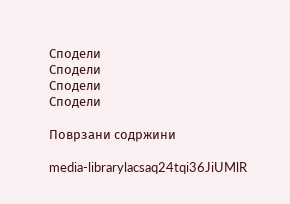Сподели
Сподели
Сподели
Сподели

Поврзани содржини

media-librarylacsaq24tqi36JiUMlR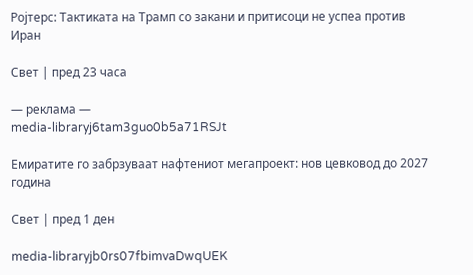Ројтерс: Тактиката на Трамп со закани и притисоци не успеа против Иран

Свет | пред 23 часа

— реклама —
media-libraryj6tam3guo0b5a71RSJt

Емиратите го забрзуваат нафтениот мегапроект: нов цевковод до 2027 година

Свет | пред 1 ден

media-libraryjb0rs07fbimvaDwqUEK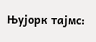Њујорк тајмс: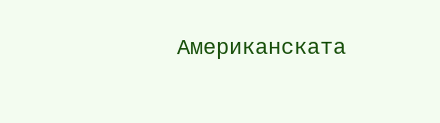Американската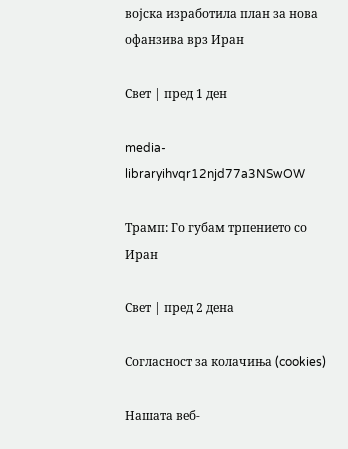војска изработила план за нова офанзива врз Иран

Свет | пред 1 ден

media-libraryihvqr12njd77a3NSwOW

Трамп: Го губам трпението со Иран

Свет | пред 2 дена

Согласност за колачиња (cookies)

Нашата веб-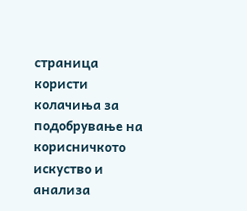страница користи колачиња за подобрување на корисничкото искуство и анализа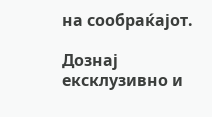на сообраќајот.

Дознај ексклузивно и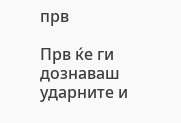прв

Прв ќе ги дознаваш ударните и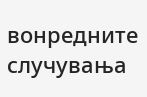вонредните случувања